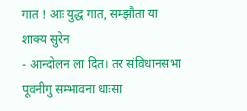गात ! आः युद्ध गात, सम्झौता या
शाक्य सुरेन
- आन्दोलन ला दित। तर संविधानसभा पूवनीगु सम्भावना धाःसा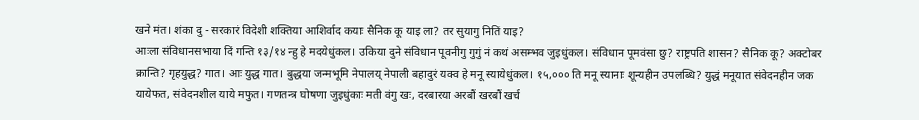खने मंत। शंका दु - सरकारं विदेशी शक्तिया आशिर्वाद कयाः सैनिक कू याइ ला? तर सुयागु नितिं याइ?
आःला संविधानसभाया दिं गन्ति १३/१४ न्हु हे मदयेधुंकल। उकिया दुने संविधान पूवनीगु गुगुं नं कथं असम्भव जुइधुंकल। संविधान पूमवंसा छु? राष्ट्रपति शासन? सैनिक कू? अक्टोबर क्रान्ति? गृहयुद्ध? गात। आः युद्ध गात। बुद्धया जन्मभूमि नेपालय् नेपाली बहादुरं यक्व हे मनू स्यायेधुंकल। १५,००० ति मनू स्यानाः शून्यहीन उपलब्धि? युद्धं मनूयात संवेदनहीन जक यायेफत, संवेदनशील याये मफुत। गणतन्त्र घोषणा जुइधुंकाः मती वंगु खः, दरबारया अरबौं खरबौं खर्च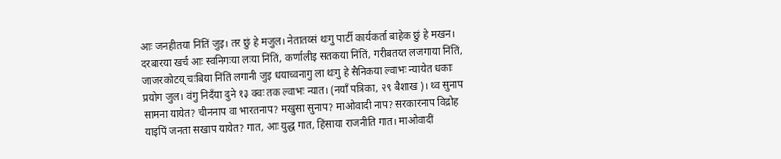आः जनहीतया निंतिं जुइ। तर छुं हे मजुल। नेतातय्सं थःगु पार्टी कार्यकर्ता बाहेक छुं हे मखन। दरबारया खर्च आः स्वनिगःया लःया निंतिं, कर्णालीइ सतकया निंतिं, गरीबतय्त लजगाया निंतिं, जाजरकोटय् चःबिया निंतिं लगानी जुइ धयाच्वनागु ला थःगु हे सैनिकया ल्वाभः न्यायेत धकाः प्रयोग जुल। वंगु निदँया दुने १३ क्वः तक ल्वाभः न्यात। (नयाँ पत्रिका, २९ बैशाख)। थ्व सुनाप सामना यायेत? चीननाप वा भारतनाप? मखुसा सुनाप? माओवादी नाप? सरकारनाप विद्रोह याइपिं जनता सखाप यायेत? गात, आः युद्ध गात, हिंसाया राजनीति गात। माओवादीं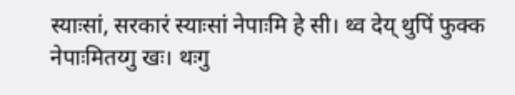स्याःसां, सरकारं स्याःसां नेपाःमि हे सी। थ्व देय् थुपिं फुक्क नेपाःमितय्गु खः। थःगु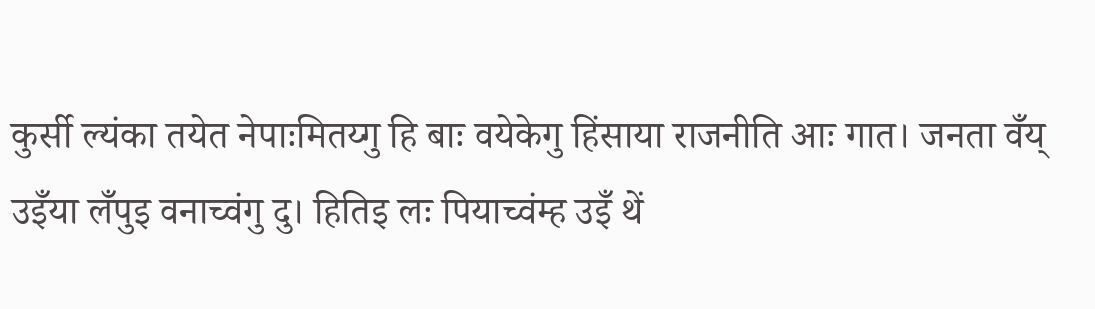कुर्सी ल्यंका तयेत नेपाःमितय्गु हि बाः वयेकेगु हिंसाया राजनीति आः गात। जनता वँय् उइँया लँपुइ वनाच्वंगु दु। हितिइ लः पियाच्वंम्ह उइँ थें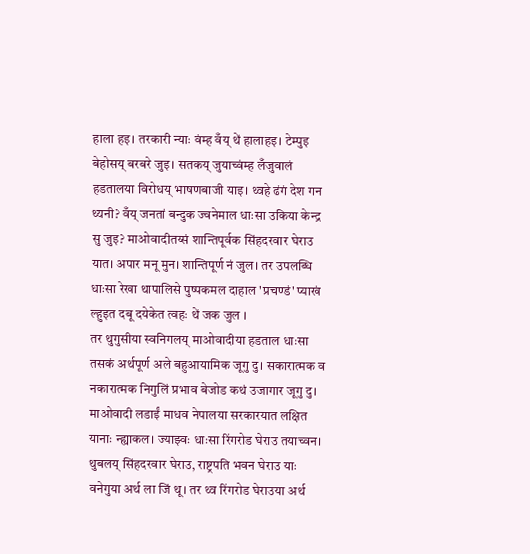हाला हइ। तरकारी न्याः वंम्ह वँय् थें हालाहइ। टेम्पुइ बेहोसय् बरबरे जुइ। सतकय् जुयाच्वंम्ह लँजुवालं हडतालया विरोधय् भाषणबाजी याइ। थ्वहे ढंगं देश गन थ्यनी? वँय् जनतां बन्दुक ज्वनेमाल धाःसा उकिया केन्द्र सु जुइ? माओवादीतय्सं शान्तिपूर्वक सिंहदरवार घेराउ यात। अपार मनू मुन। शान्तिपूर्ण नं जुल। तर उपलब्धि धाःसा रेखा थापालिसे पुष्पकमल दाहाल 'प्रचण्डं' प्याखं ल्हुइत दबू दयेकेत त्वहः थें जक जुल ।
तर थुगुसीया स्वनिगलय् माओवादीया हडताल धाःसा तसकं अर्थपूर्ण अले बहुआयामिक जूगु दु। सकारात्मक व नकारात्मक निगुलिं प्रभाव बेजोड कथं उजागार जूगु दु। माओवादी लडाईं माधव नेपालया सरकारयात लक्षित यानाः न्ह्याकल। ज्याझ्वः धाःसा रिंगरोड घेराउ तयाच्वन। थुबलय् सिंहदरवार घेराउ, राष्ट्रपति भवन घेराउ याः वनेगुया अर्थ ला जिं थू। तर थ्व रिंगरोड घेराउया अर्थ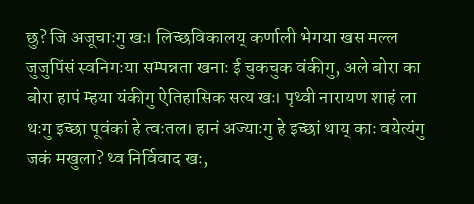छु? जि अजूचाःगु खः। लिच्छविकालय् कर्णाली भेगया खस मल्ल जुजुपिंसं स्वनिगःया सम्पन्नता खनाः ई चुकचुक वंकीगु, अले बोरा का बोरा हापं म्हया यंकीगु ऐतिहासिक सत्य खः। पृथ्वी नारायण शाहं ला थःगु इच्छा पूवंकां हे त्वःतल। हानं अज्याःगु हे इच्छां थाय् काः वयेत्यंगु जकं मखुला? थ्व निर्विवाद खः,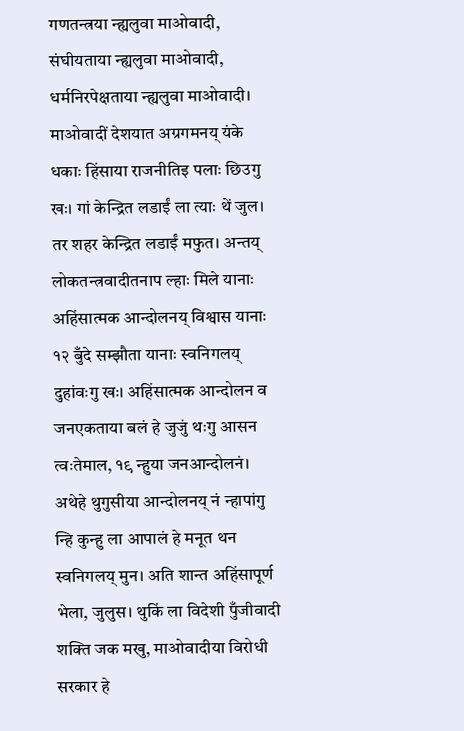गणतन्त्रया न्ह्यलुवा माओवादी, संघीयताया न्ह्यलुवा माओवादी, धर्मनिरपेक्षताया न्ह्यलुवा माओवादी। माओवादीं देशयात अग्रगमनय् यंके धकाः हिंसाया राजनीतिइ पलाः छिउगु खः। गां केन्द्रित लडाईं ला त्याः थें जुल। तर शहर केन्द्रित लडाईं मफुत। अन्तय् लोकतन्त्रवादीतनाप ल्हाः मिले यानाः अहिंसात्मक आन्दोलनय् विश्वास यानाः १२ बुँदे सम्झौता यानाः स्वनिगलय् दुहांवःगु खः। अहिंसात्मक आन्दोलन व जनएकताया बलं हे जुजुं थःगु आसन त्वःतेमाल, १९ न्हुया जनआन्दोलनं। अथेहे थुगुसीया आन्दोलनय् नं न्हापांगु न्हि कुन्हु ला आपालं हे मनूत थन स्वनिगलय् मुन। अति शान्त अहिंसापूर्ण भेला, जुलुस। थुकिं ला विदेशी पुँजीवादी शक्ति जक मखु, माओवादीया विरोधी सरकार हे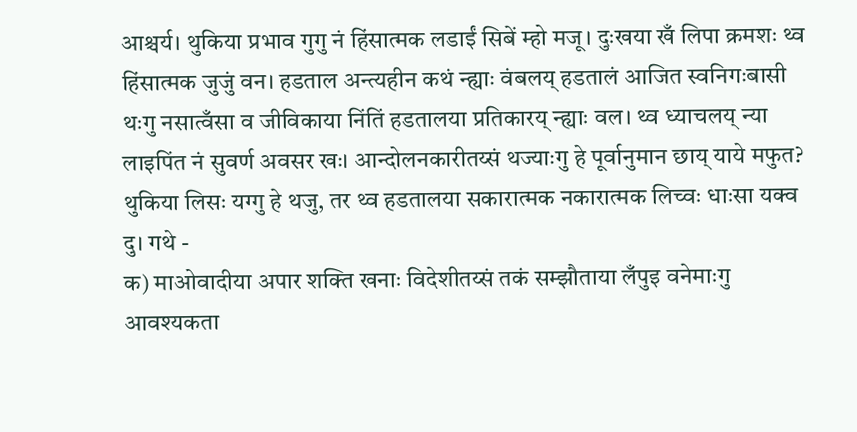आश्चर्य। थुकिया प्रभाव गुगु नं हिंसात्मक लडाईं सिबें म्हो मजू। दुःखया खँ लिपा क्रमशः थ्व हिंसात्मक जुजुं वन। हडताल अन्त्यहीन कथं न्ह्याः वंबलय् हडतालं आजित स्वनिगःबासी थःगु नसात्वँसा व जीविकाया निंतिं हडतालया प्रतिकारय् न्ह्याः वल। थ्व ध्याचलय् न्या लाइपिंत नं सुवर्ण अवसर खः। आन्दोलनकारीतय्सं थज्याःगु हे पूर्वानुमान छाय् याये मफुत? थुकिया लिसः यग्गु हे थजु, तर थ्व हडतालया सकारात्मक नकारात्मक लिच्वः धाःसा यक्व दु। गथे -
क) माओवादीया अपार शक्ति खनाः विदेशीतय्सं तकं सम्झौताया लँपुइ वनेमाःगु आवश्यकता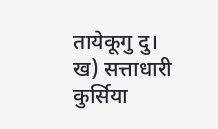तायेकूगु दु।
ख) सत्ताधारी कुर्सिया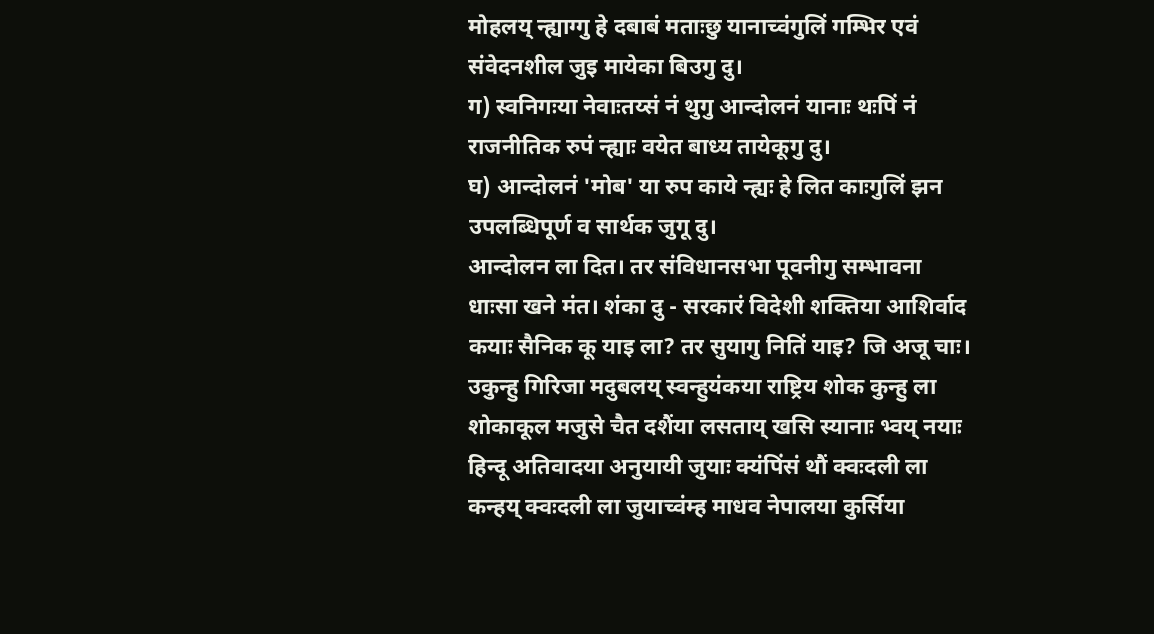मोहलय् न्ह्याग्गु हे दबाबं मताःछु यानाच्वंगुलिं गम्भिर एवं संवेदनशील जुइ मायेका बिउगु दु।
ग) स्वनिगःया नेवाःतय्सं नं थुगु आन्दोलनं यानाः थःपिं नं राजनीतिक रुपं न्ह्याः वयेत बाध्य तायेकूगु दु।
घ) आन्दोलनं 'मोब' या रुप काये न्ह्यः हे लित काःगुलिं झन उपलब्धिपूर्ण व सार्थक जुगू दु।
आन्दोलन ला दित। तर संविधानसभा पूवनीगु सम्भावना धाःसा खने मंत। शंका दु - सरकारं विदेशी शक्तिया आशिर्वाद कयाः सैनिक कू याइ ला? तर सुयागु नितिं याइ? जि अजू चाः। उकुन्हु गिरिजा मदुबलय् स्वन्हुयंकया राष्ट्रिय शोक कुन्हु ला शोकाकूल मजुसे चैत दशैंया लसताय् खसि स्यानाः भ्वय् नयाः हिन्दू अतिवादया अनुयायी जुयाः क्यंपिंसं थौं क्वःदली ला कन्हय् क्वःदली ला जुयाच्वंम्ह माधव नेपालया कुर्सिया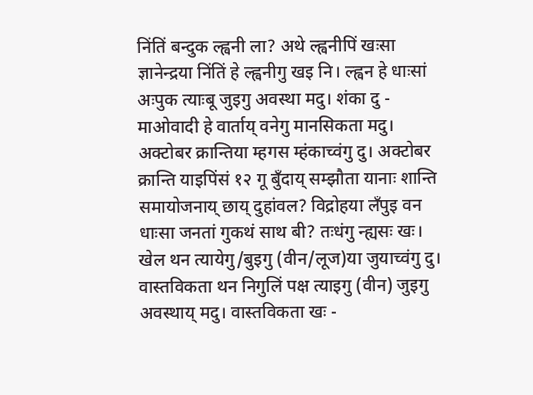निंतिं बन्दुक ल्ह्वनी ला? अथे ल्ह्वनीपिं खःसा ज्ञानेन्द्रया निंतिं हे ल्ह्वनीगु खइ नि। ल्ह्वन हे धाःसां अःपुक त्याःबू जुइगु अवस्था मदु। शंका दु - माओवादी हे वार्ताय् वनेगु मानसिकता मदु। अक्टोबर क्रान्तिया म्हगस म्हंकाच्वंगु दु। अक्टोबर क्रान्ति याइपिंसं १२ गू बुँदाय् सम्झौता यानाः शान्ति समायोजनाय् छाय् दुहांवल? विद्रोहया लँपुइ वन धाःसा जनतां गुकथं साथ बी? तःधंगु न्ह्यसः खः। खेल थन त्यायेगु/बुइगु (वीन/लूज)या जुयाच्वंगु दु। वास्तविकता थन निगुलिं पक्ष त्याइगु (वीन) जुइगु अवस्थाय् मदु। वास्तविकता खः -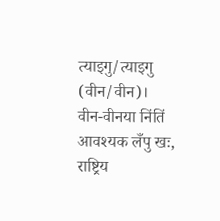त्याइगु/त्याइगु (वीन/वीन)। वीन-वीनया निंतिं आवश्यक लँपु खः, राष्ट्रिय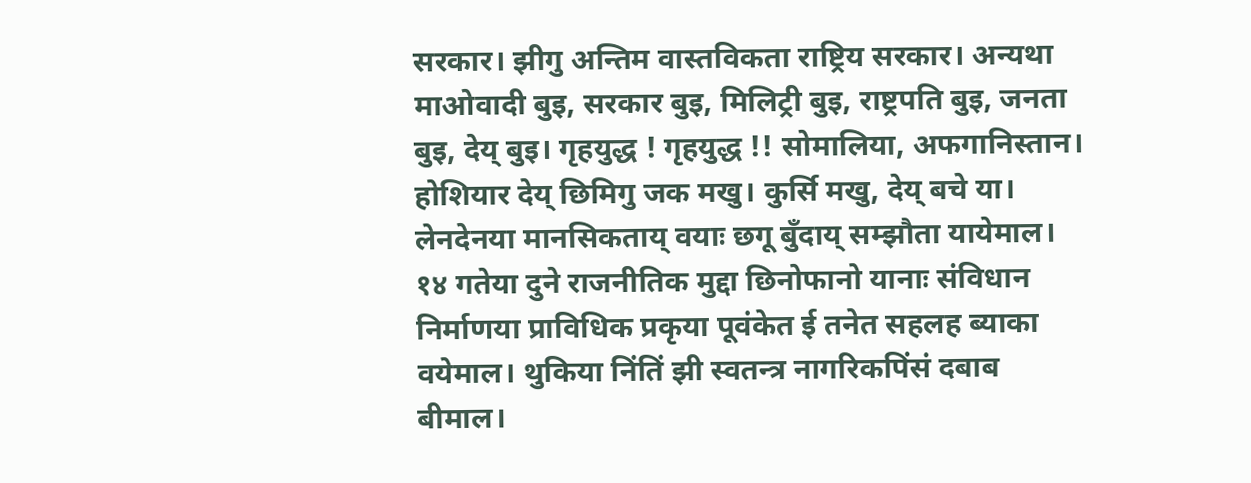सरकार। झीगु अन्तिम वास्तविकता राष्ट्रिय सरकार। अन्यथा माओवादी बुइ, सरकार बुइ, मिलिट्री बुइ, राष्ट्रपति बुइ, जनता बुइ, देय् बुइ। गृहयुद्ध ! गृहयुद्ध !! सोमालिया, अफगानिस्तान। होशियार देय् छिमिगु जक मखु। कुर्सि मखु, देय् बचे या। लेनदेनया मानसिकताय् वयाः छगू बुँदाय् सम्झौता यायेमाल। १४ गतेया दुने राजनीतिक मुद्दा छिनोफानो यानाः संविधान निर्माणया प्राविधिक प्रकृया पूवंकेत ई तनेत सहलह ब्याका वयेमाल। थुकिया निंतिं झी स्वतन्त्र नागरिकपिंसं दबाब बीमाल।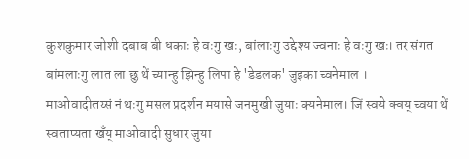कुशकुमार जोशी दबाब बी धकाः हे वःगु खः, बांलाःगु उद्देश्य ज्वनाः हे वःगु खः। तर संगत बांमलाःगु लात ला छु थें च्यान्हु झिन्हु लिपा हे 'डेडलक' जुइका च्वनेमाल ।
माओवादीतय्सं नं थःगु मसल प्रदर्शन मयासे जनमुखी जुयाः क्यनेमाल। जिं स्वये क्वय् च्वया थें स्वताप्यता खँय् माओवादी सुधार जुया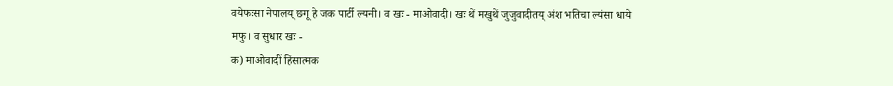वयेफःसा नेपालय् छगू हे जक पार्टी ल्यनी। व खः - माओवादी। खः थें मखुथें जुजुवादीतय् अंश भतिचा ल्यंसा धाये मफु। व सुधार खः -
क) माओवादीं हिंसात्मक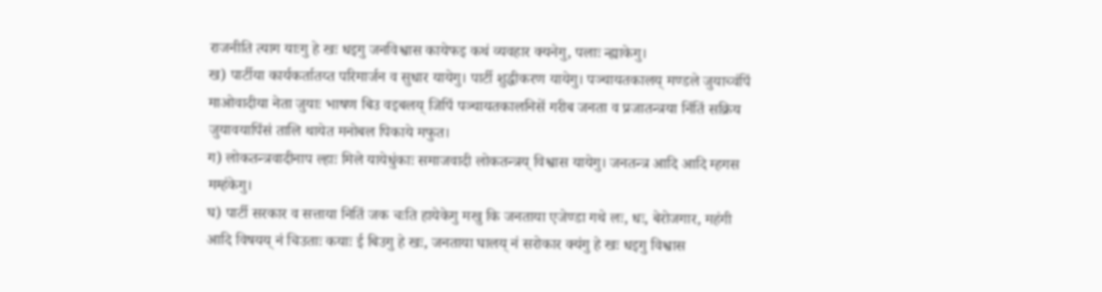राजनीति त्याग याःगु हे खः धइगु जनविश्वास कायेफइ कथं व्यवहार क्यनेगु, पलाः न्ह्याकेगु।
ख) पार्टीया कार्यकर्तातय्त परिमार्जन व सुधार यायेगु। पार्टी शुद्धीकरण यायेगु। पञ्चायतकालय् मण्डले जुयाच्वंपिं माओवादीया नेता जुयाः भाषण बिउ वइबलय् जिपिं पञ्चायतकालनिसें गरीब जनता व प्रजातन्त्रया निंतिं सक्रिय जुयावयापिंसं तालि थायेत मनोबल पिकाये मफुत।
ग) लोकतन्त्रवादीनाप ल्हाः मिले यायेधुंकाः समाजवादी लोकतन्त्रय् विश्वास यायेगु। जनतन्त्र आदि आदि म्हगस मम्हंकेगु।
घ) पार्टी सरकार व सत्ताया नितिं जक चःति हायेकेगु मखु कि जनताया एजेण्डा गथे लः, धः, बेरोजगार, महंगी आदि विषयय् नं चिउताः कयाः ई बिउगु हे खः, जनताया घालय् नं सरोकार क्यंगु हे खः धइगु विश्वास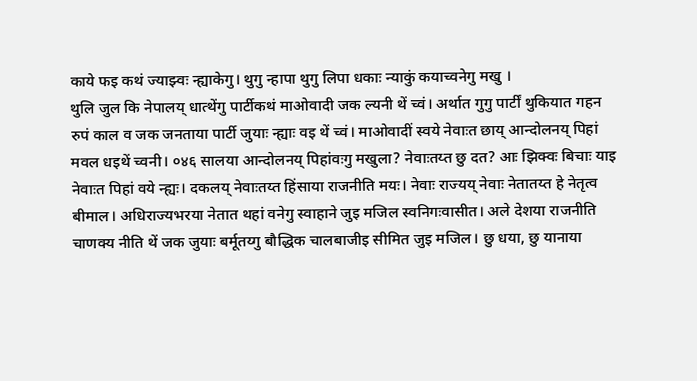काये फइ कथं ज्याझ्वः न्ह्याकेगु। थुगु न्हापा थुगु लिपा धकाः न्याकुं कयाच्वनेगु मखु ।
थुलि जुल कि नेपालय् धात्थेंगु पार्टीकथं माओवादी जक ल्यनी थें च्वं। अर्थात गुगु पार्टीं थुकियात गहन रुपं काल व जक जनताया पार्टी जुयाः न्ह्याः वइ थें च्वं। माओवादीं स्वये नेवाःत छाय् आन्दोलनय् पिहां मवल धइथें च्वनी। ०४६ सालया आन्दोलनय् पिहांवःगु मखुला? नेवाःतय्त छु दत? आः झिक्वः बिचाः याइ नेवाःत पिहां वये न्ह्यः। दकलय् नेवाःतय्त हिंसाया राजनीति मयः। नेवाः राज्यय् नेवाः नेतातय्त हे नेतृत्व बीमाल। अधिराज्यभरया नेतात थहां वनेगु स्वाहाने जुइ मजिल स्वनिगःवासीत। अले देशया राजनीति चाणक्य नीति थें जक जुयाः बर्मूतय्गु बौद्धिक चालबाजीइ सीमित जुइ मजिल। छु धया, छु यानाया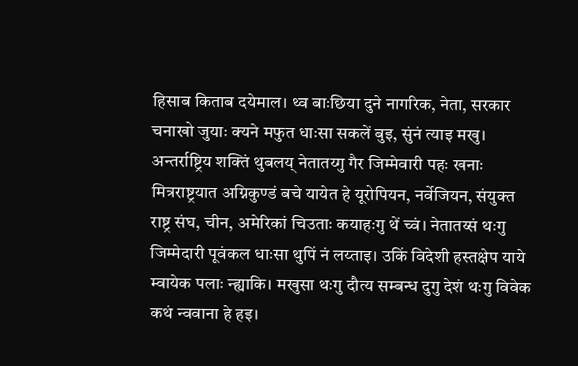हिसाब किताब दयेमाल। थ्व बाःछिया दुने नागरिक, नेता, सरकार चनाखो जुयाः क्यने मफुत धाःसा सकलें बुइ, सुंनं त्याइ मखु। अन्तर्राष्ट्रिय शक्तिं थुबलय् नेतातय्गु गैर जिम्मेवारी पहः खनाः मित्रराष्ट्रयात अग्निकुण्डं बचे यायेत हे यूरोपियन, नर्वेजियन, संयुक्त राष्ट्र संघ, चीन, अमेरिकां चिउताः कयाहःगु थें च्वं। नेतातय्सं थःगु जिम्मेदारी पूवंकल धाःसा थुपिं नं लय्ताइ। उकिं विदेशी हस्तक्षेप याये म्वायेक पलाः न्ह्याकि। मखुसा थःगु दौत्य सम्बन्ध दुगु देशं थःगु विवेक कथं न्ववाना हे हइ।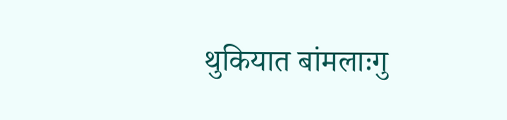थुकियात बांमलाःगु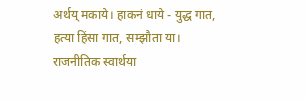अर्थय् मकाये। हाकनं धाये - युद्ध गात, हत्या हिंसा गात, सम्झौता या। राजनीतिक स्वार्थया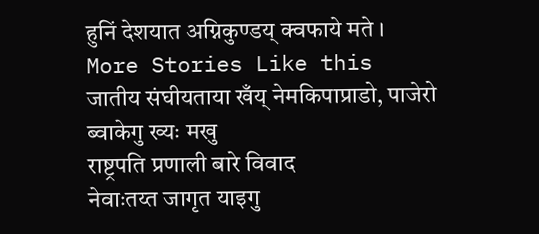हुनिं देशयात अग्निकुण्डय् क्वफाये मते ।
More Stories Like this
जातीय संघीयताया खँय् नेमकिपाप्राडो, पाजेरो ब्वाकेगु ख्यः मखु
राष्ट्रपति प्रणाली बारे विवाद
नेवाःतय्त जागृत याइगु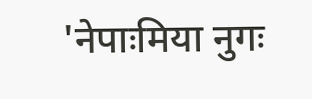'नेपाःमिया नुगः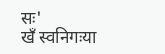सः'
खँ स्वनिगःया